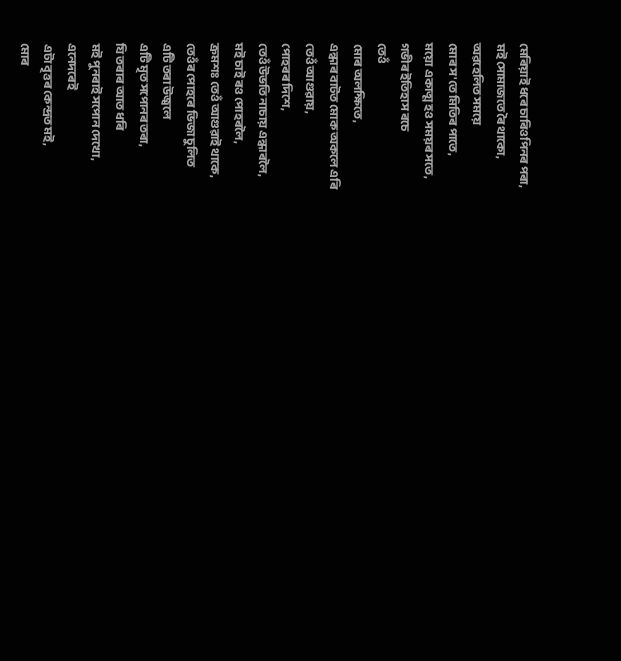মেৰিয়াই ধৰে চাৰিওপিনৰ পৰা,
মই সোমাজতে ৰৈ থাকো,
অৱহেলিত সময়ে
মোৰ স'তে মিতিৰ পাতে,
ময়ো একাত্ম হও সময়ৰ সতে,
গভীৰ ইতিহাস ৰচে
তেওঁ
মোৰ অলক্ষিতে,
এন্ধাৰ বাটত মোক অকলে এৰি
তেওঁ আগুৱায়,
পোহৰৰ দিশে,
তেওঁ উভতি নাচায় এন্ধাৰলৈ,
মই চাই ৰও পোহৰলৈ,
ক্ৰমশঃ তেওঁ আগুৱাই থাকে,
তেওঁৰ পোহৰে ভিজা চুলিত
এটি তৰা উজ্বলে
এটি মৃত সপোনৰ তৰা,
যি তৰাৰ আত ধৰি
মই পুনৰাই সপোন দেখো,
এনেদৰেই
এটা বৃত্তৰ কেন্দ্ৰত মই,
মোৰ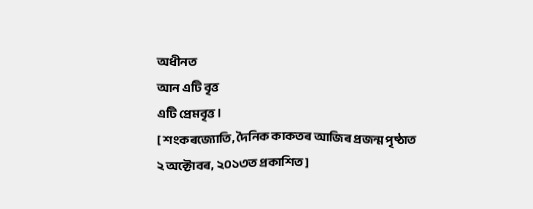অধীনত
আন এটি বৃত্ত
এটি প্ৰেমবৃত্ত।
[ শংকৰজ্যোতি, দৈনিক কাকতৰ আজিৰ প্ৰজন্ম পৃষ্ঠাত ২ অক্টোবৰ, ২০১৩ত প্ৰকাশিত]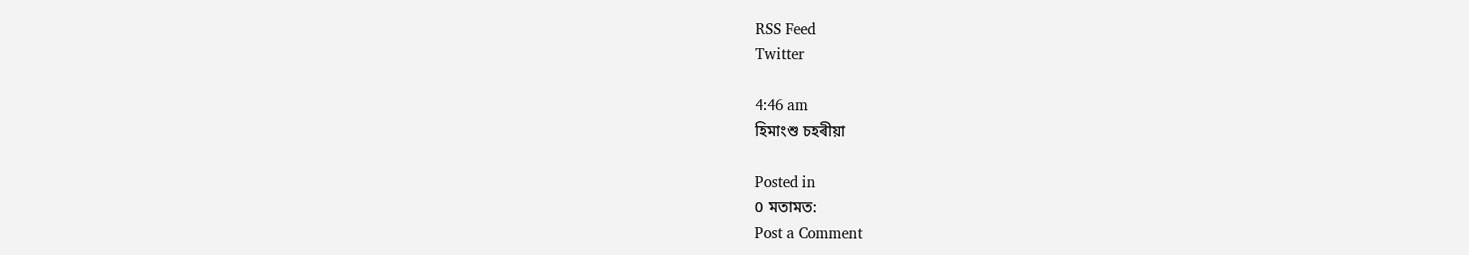RSS Feed
Twitter

4:46 am
হিমাংশু চহৰীয়া

Posted in
0 মতামত:
Post a Comment